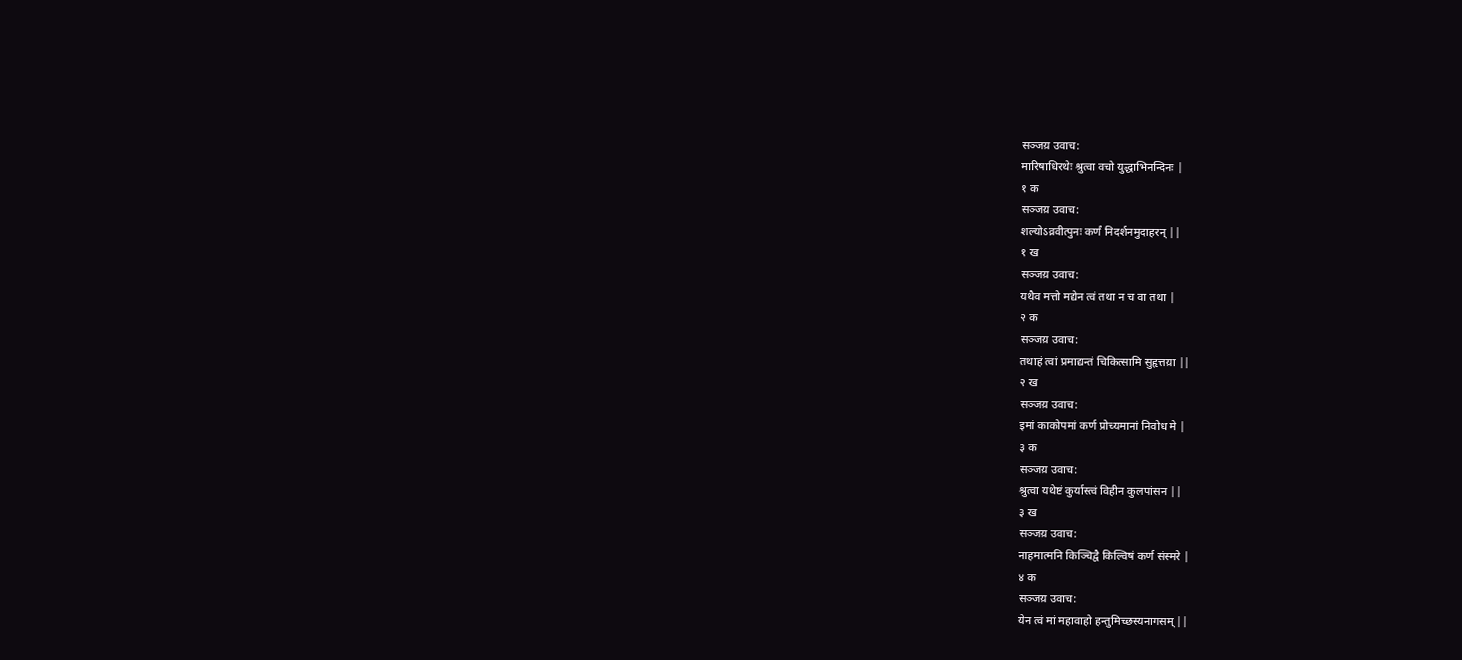सञ्जय़ उवाच:
मारिषाधिरथेः श्रुत्वा वचो युद्धाभिनन्दिनः |
१ क
सञ्जय़ उवाच:
शल्योऽव्रवीत्पुनः कर्णं निदर्शनमुदाहरन् ||
१ ख
सञ्जय़ उवाच:
यथैव मत्तो मद्येन त्वं तथा न च वा तथा |
२ क
सञ्जय़ उवाच:
तथाहं त्वां प्रमाद्यन्तं चिकित्सामि सुहृत्तय़ा ||
२ ख
सञ्जय़ उवाच:
इमां काकोपमां कर्ण प्रोच्यमानां निवोध मे |
३ क
सञ्जय़ उवाच:
श्रुत्वा यथेष्टं कुर्यास्त्वं विहीन कुलपांसन ||
३ ख
सञ्जय़ उवाच:
नाहमात्मनि किञ्चिद्वै किल्विषं कर्ण संस्मरे |
४ क
सञ्जय़ उवाच:
येन त्वं मां महावाहो हन्तुमिच्छस्यनागसम् ||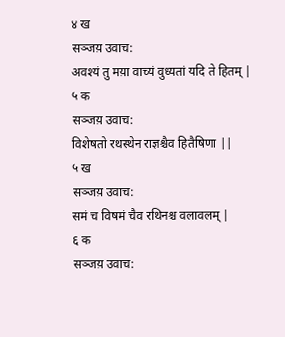४ ख
सञ्जय़ उवाच:
अवश्यं तु मय़ा वाच्यं वुध्यतां यदि ते हितम् |
५ क
सञ्जय़ उवाच:
विशेषतो रथस्थेन राज्ञश्चैव हितैषिणा ||
५ ख
सञ्जय़ उवाच:
समं च विषमं चैव रथिनश्च वलावलम् |
६ क
सञ्जय़ उवाच: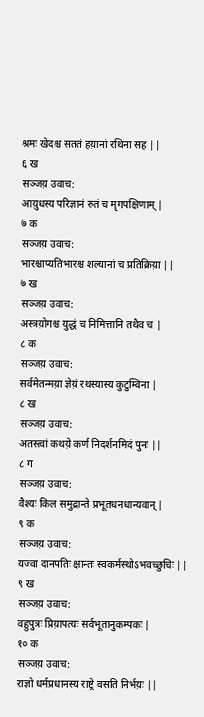श्रमः खेदश्च सततं हय़ानां रथिना सह ||
६ ख
सञ्जय़ उवाच:
आय़ुधस्य परिज्ञानं रुतं च मृगपक्षिणाम् |
७ क
सञ्जय़ उवाच:
भारश्चाप्यतिभारश्च शल्यानां च प्रतिक्रिय़ा ||
७ ख
सञ्जय़ उवाच:
अस्त्रय़ोगश्च युद्धं च निमित्तानि तथैव च |
८ क
सञ्जय़ उवाच:
सर्वमेतन्मय़ा ज्ञेय़ं रथस्यास्य कुटुम्विना |
८ ख
सञ्जय़ उवाच:
अतस्त्वां कथय़े कर्ण निदर्शनमिदं पुनः ||
८ ग
सञ्जय़ उवाच:
वैश्यः किल समुद्रान्ते प्रभूतधनधान्यवान् |
९ क
सञ्जय़ उवाच:
यज्वा दानपतिः क्षान्तः स्वकर्मस्थोऽभवच्छुचिः ||
९ ख
सञ्जय़ उवाच:
वहुपुत्रः प्रिय़ापत्यः सर्वभूतानुकम्पकः |
१० क
सञ्जय़ उवाच:
राज्ञो धर्मप्रधानस्य राष्ट्रे वसति निर्भय़ः ||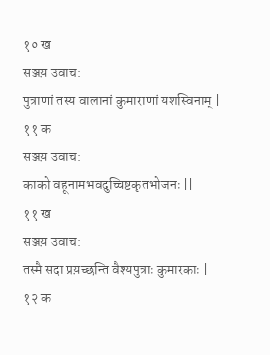१० ख
सञ्जय़ उवाच:
पुत्राणां तस्य वालानां कुमाराणां यशस्विनाम् |
११ क
सञ्जय़ उवाच:
काको वहूनामभवदुच्चिष्टकृतभोजनः ||
११ ख
सञ्जय़ उवाच:
तस्मै सदा प्रय़च्छन्ति वैश्यपुत्राः कुमारकाः |
१२ क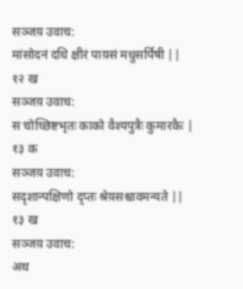सञ्जय़ उवाच:
मांसोदनं दधि क्षीरं पाय़सं मधुसर्पिषी ||
१२ ख
सञ्जय़ उवाच:
स चोच्छिष्टभृतः काको वैश्यपुत्रैः कुमारकैः |
१३ क
सञ्जय़ उवाच:
सदृशान्पक्षिणो दृप्तः श्रेय़सश्चावमन्यते ||
१३ ख
सञ्जय़ उवाच:
अथ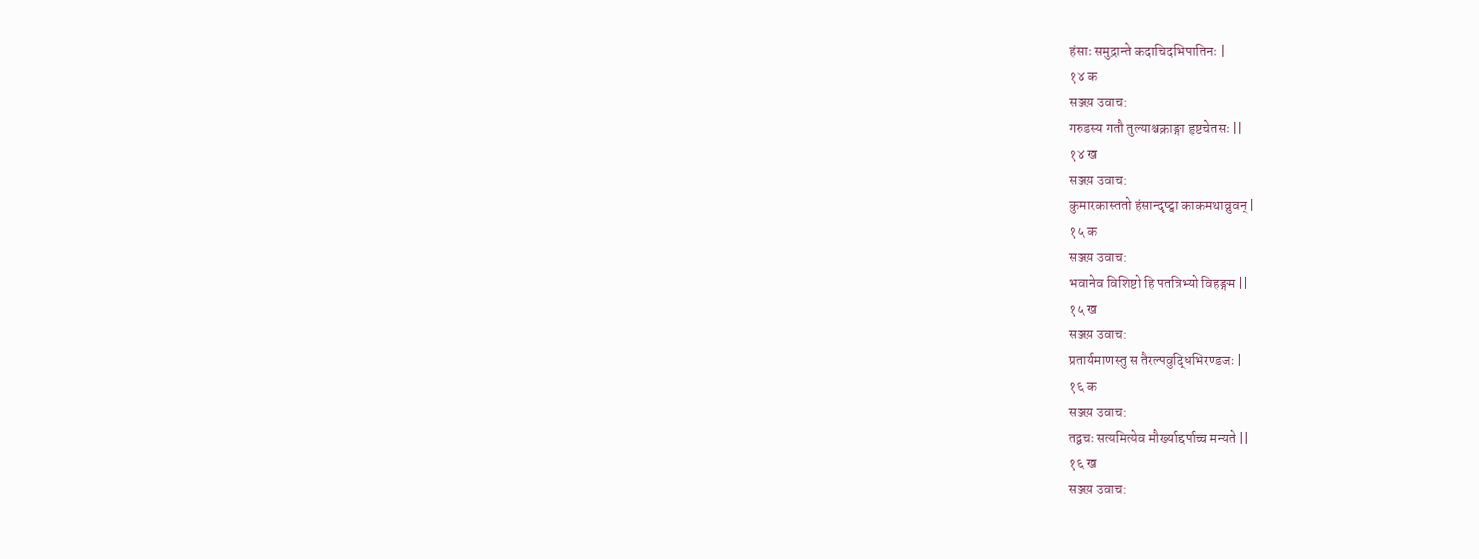हंसाः समुद्रान्ते कदाचिदभिपातिनः |
१४ क
सञ्जय़ उवाच:
गरुडस्य गतौ तुल्याश्चक्राङ्गा हृष्टचेतसः ||
१४ ख
सञ्जय़ उवाच:
कुमारकास्ततो हंसान्दृष्ट्वा काकमथाव्रुवन् |
१५ क
सञ्जय़ उवाच:
भवानेव विशिष्टो हि पतत्रिभ्यो विहङ्गम ||
१५ ख
सञ्जय़ उवाच:
प्रतार्यमाणस्तु स तैरल्पवुद्धिभिरण्डजः |
१६ क
सञ्जय़ उवाच:
तद्वचः सत्यमित्येव मौर्ख्याद्दर्पाच्च मन्यते ||
१६ ख
सञ्जय़ उवाच: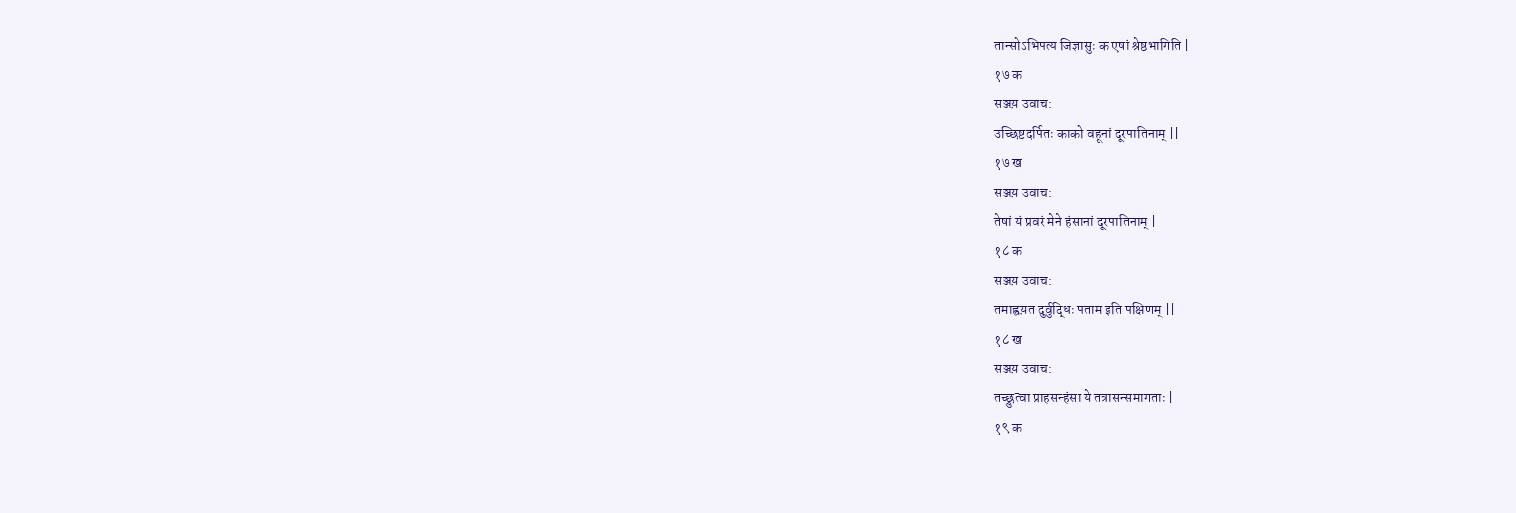तान्सोऽभिपत्य जिज्ञासुः क एषां श्रेष्ठभागिति |
१७ क
सञ्जय़ उवाच:
उच्छिष्टदर्पितः काको वहूनां दूरपातिनाम् ||
१७ ख
सञ्जय़ उवाच:
तेषां यं प्रवरं मेने हंसानां दूरपातिनाम् |
१८ क
सञ्जय़ उवाच:
तमाह्वय़त दुर्वुद्धिः पताम इति पक्षिणम् ||
१८ ख
सञ्जय़ उवाच:
तच्छ्रुत्वा प्राहसन्हंसा ये तत्रासन्समागताः |
१९ क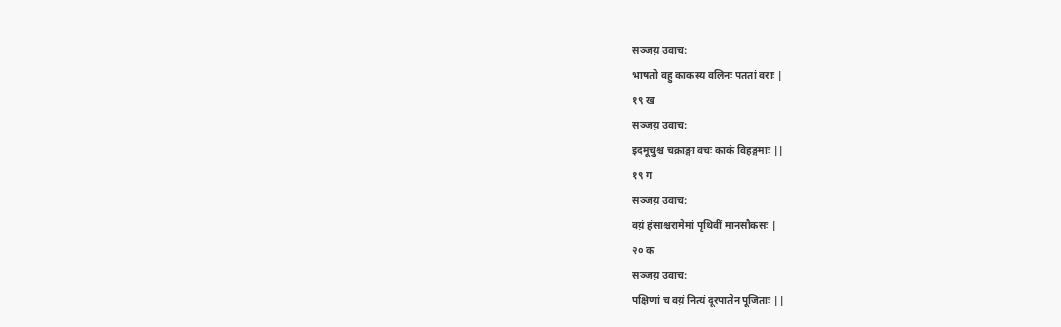सञ्जय़ उवाच:
भाषतो वहु काकस्य वलिनः पततां वराः |
१९ ख
सञ्जय़ उवाच:
इदमूचुश्च चक्राङ्गा वचः काकं विहङ्गमाः ||
१९ ग
सञ्जय़ उवाच:
वय़ं हंसाश्चरामेमां पृथिवीं मानसौकसः |
२० क
सञ्जय़ उवाच:
पक्षिणां च वय़ं नित्यं दूरपातेन पूजिताः ||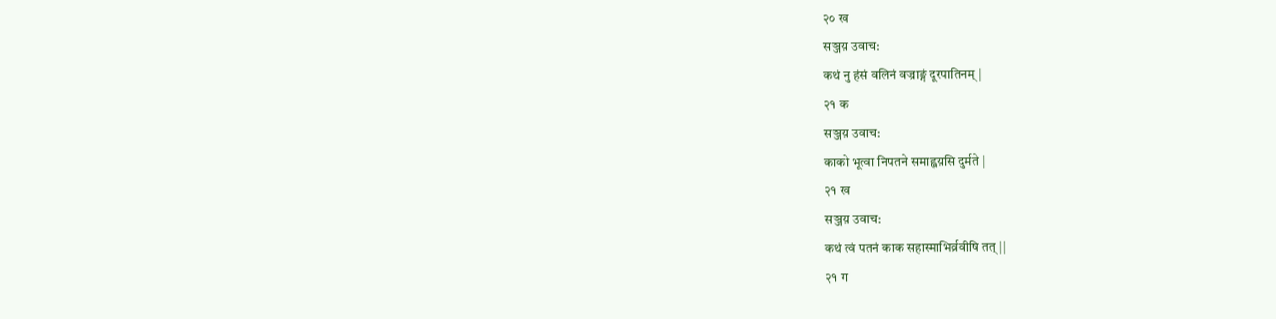२० ख
सञ्जय़ उवाच:
कथं नु हंसं वलिनं वज्राङ्गं दूरपातिनम् |
२१ क
सञ्जय़ उवाच:
काको भूत्वा निपतने समाह्वय़सि दुर्मते |
२१ ख
सञ्जय़ उवाच:
कथं त्वं पतनं काक सहास्माभिर्व्रवीषि तत् ||
२१ ग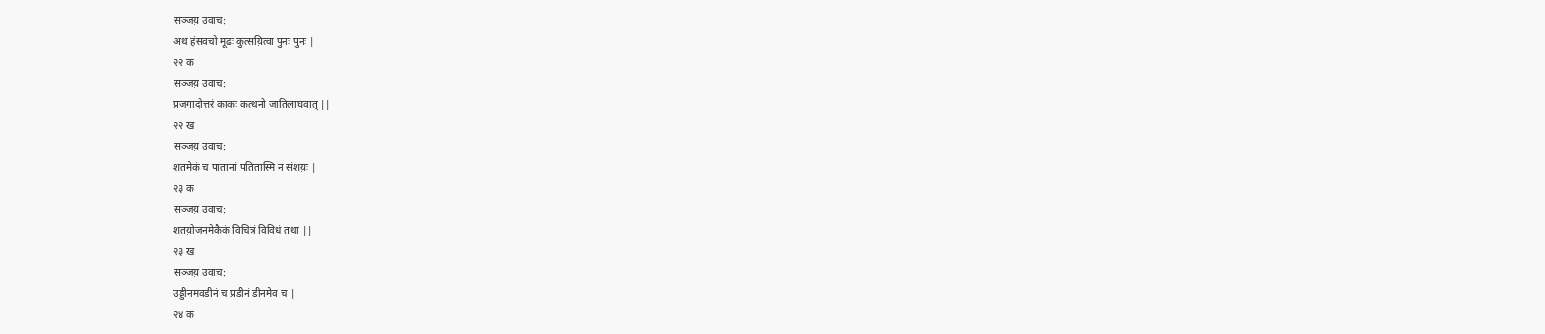सञ्जय़ उवाच:
अथ हंसवचो मूढः कुत्सय़ित्वा पुनः पुनः |
२२ क
सञ्जय़ उवाच:
प्रजगादोत्तरं काकः कत्थनो जातिलाघवात् ||
२२ ख
सञ्जय़ उवाच:
शतमेकं च पातानां पतितास्मि न संशय़ः |
२३ क
सञ्जय़ उवाच:
शतय़ोजनमेकैकं विचित्रं विविधं तथा ||
२३ ख
सञ्जय़ उवाच:
उड्डीनमवडीनं च प्रडीनं डीनमेव च |
२४ क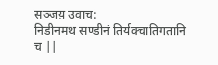सञ्जय़ उवाच:
निडीनमथ सण्डीनं तिर्यक्चातिगतानि च ||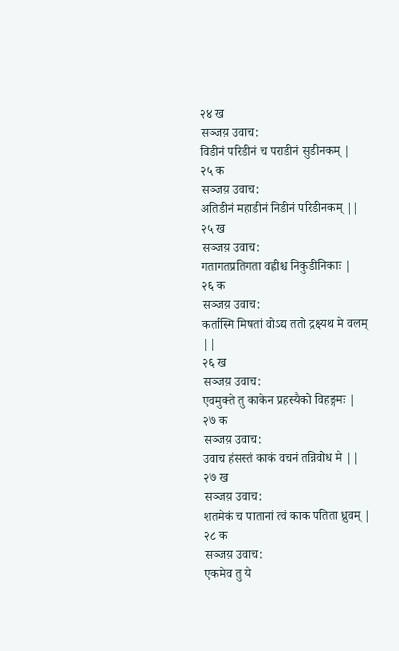२४ ख
सञ्जय़ उवाच:
विडीनं परिडीनं च पराडीनं सुडीनकम् |
२५ क
सञ्जय़ उवाच:
अतिडीनं महाडीनं निडीनं परिडीनकम् ||
२५ ख
सञ्जय़ उवाच:
गतागतप्रतिगता वह्वीश्च निकुडीनिकाः |
२६ क
सञ्जय़ उवाच:
कर्तास्मि मिषतां वोऽद्य ततो द्रक्ष्यथ मे वलम् ||
२६ ख
सञ्जय़ उवाच:
एवमुक्ते तु काकेन प्रहस्यैको विहङ्गमः |
२७ क
सञ्जय़ उवाच:
उवाच हंसस्तं काकं वचनं तन्निवोध मे ||
२७ ख
सञ्जय़ उवाच:
शतमेकं च पातानां त्वं काक पतिता ध्रुवम् |
२८ क
सञ्जय़ उवाच:
एकमेव तु ये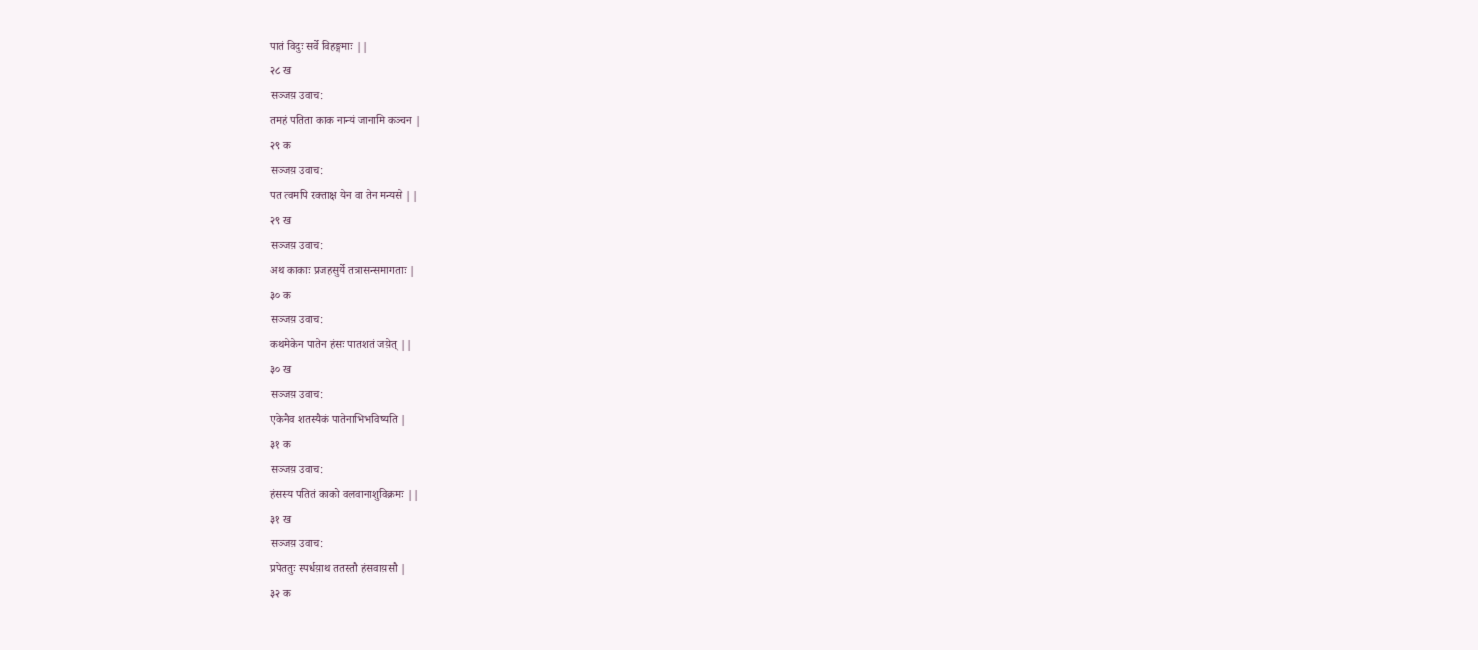पातं विदुः सर्वे विहङ्गमाः ||
२८ ख
सञ्जय़ उवाच:
तमहं पतिता काक नान्यं जानामि कञ्चन |
२९ क
सञ्जय़ उवाच:
पत त्वमपि रक्ताक्ष येन वा तेन मन्यसे ||
२९ ख
सञ्जय़ उवाच:
अथ काकाः प्रजहसुर्ये तत्रासन्समागताः |
३० क
सञ्जय़ उवाच:
कथमेकेन पातेन हंसः पातशतं जय़ेत् ||
३० ख
सञ्जय़ उवाच:
एकेनैव शतस्यैकं पातेनाभिभविष्यति |
३१ क
सञ्जय़ उवाच:
हंसस्य पतितं काको वलवानाशुविक्रमः ||
३१ ख
सञ्जय़ उवाच:
प्रपेततुः स्पर्धय़ाथ ततस्तौ हंसवाय़सौ |
३२ क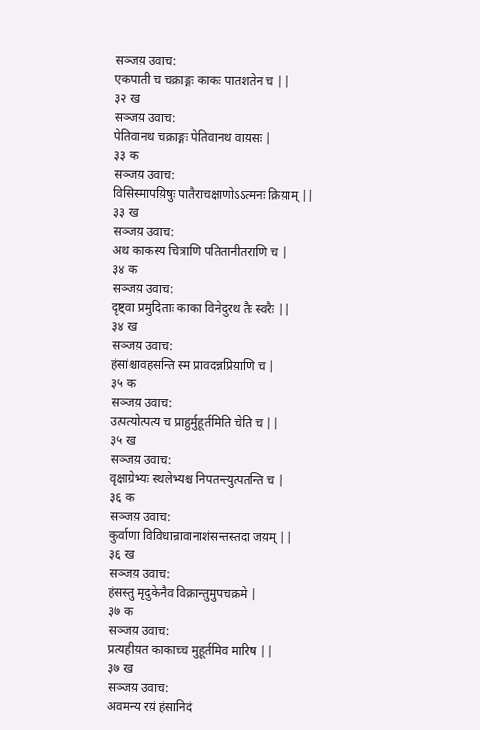सञ्जय़ उवाच:
एकपाती च चक्राङ्गः काकः पातशतेन च ||
३२ ख
सञ्जय़ उवाच:
पेतिवानथ चक्राङ्गः पेतिवानथ वाय़सः |
३३ क
सञ्जय़ उवाच:
विसिस्मापय़िषुः पातैराचक्षाणोऽऽत्मनः क्रिय़ाम् ||
३३ ख
सञ्जय़ उवाच:
अथ काकस्य चित्राणि पतितानीतराणि च |
३४ क
सञ्जय़ उवाच:
दृष्ट्वा प्रमुदिताः काका विनेदुरथ तैः स्वरैः ||
३४ ख
सञ्जय़ उवाच:
हंसांश्चावहसन्ति स्म प्रावदन्नप्रिय़ाणि च |
३५ क
सञ्जय़ उवाच:
उत्पत्योत्पत्य च प्राहुर्मुहूर्तमिति चेति च ||
३५ ख
सञ्जय़ उवाच:
वृक्षाग्रेभ्यः स्थलेभ्यश्च निपतन्त्युत्पतन्ति च |
३६ क
सञ्जय़ उवाच:
कुर्वाणा विविधान्रावानाशंसन्तस्तदा जय़म् ||
३६ ख
सञ्जय़ उवाच:
हंसस्तु मृदुकेनैव विक्रान्तुमुपचक्रमे |
३७ क
सञ्जय़ उवाच:
प्रत्यहीय़त काकाच्च मुहूर्तमिव मारिष ||
३७ ख
सञ्जय़ उवाच:
अवमन्य रय़ं हंसानिदं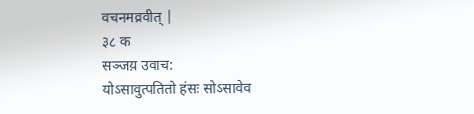वचनमव्रवीत् |
३८ क
सञ्जय़ उवाच:
योऽसावुत्पतितो हंसः सोऽसावेव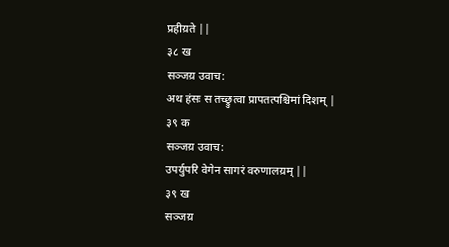प्रहीय़ते ||
३८ ख
सञ्जय़ उवाच:
अथ हंसः स तच्छ्रुत्वा प्रापतत्पश्चिमां दिशम् |
३९ क
सञ्जय़ उवाच:
उपर्युपरि वेगेन सागरं वरुणालय़म् ||
३९ ख
सञ्जय़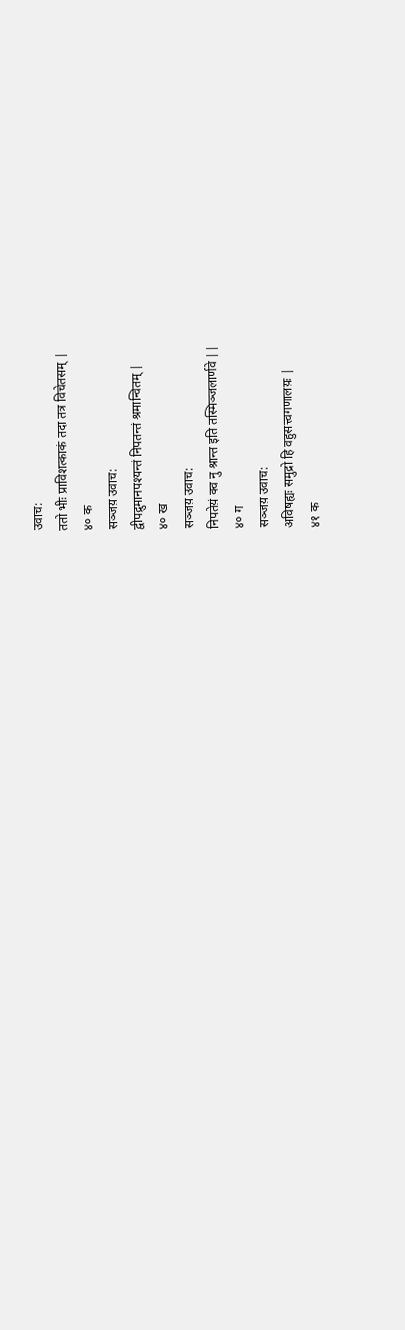उवाच:
ततो भीः प्राविशत्काकं तदा तत्र विचेतसम् |
४० क
सञ्जय़ उवाच:
द्वीपद्रुमानपश्यन्तं निपतन्तं श्रमान्वितम् |
४० ख
सञ्जय़ उवाच:
निपतेय़ं क्व नु श्रान्त इति तस्मिञ्जलार्णवे ||
४० ग
सञ्जय़ उवाच:
अविषह्यः समुद्रो हि वहुसत्त्वगणालय़ः |
४१ क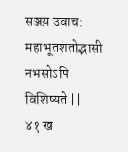सञ्जय़ उवाच:
महाभूतशतोद्भासी नभसोऽपि विशिष्यते ||
४१ ख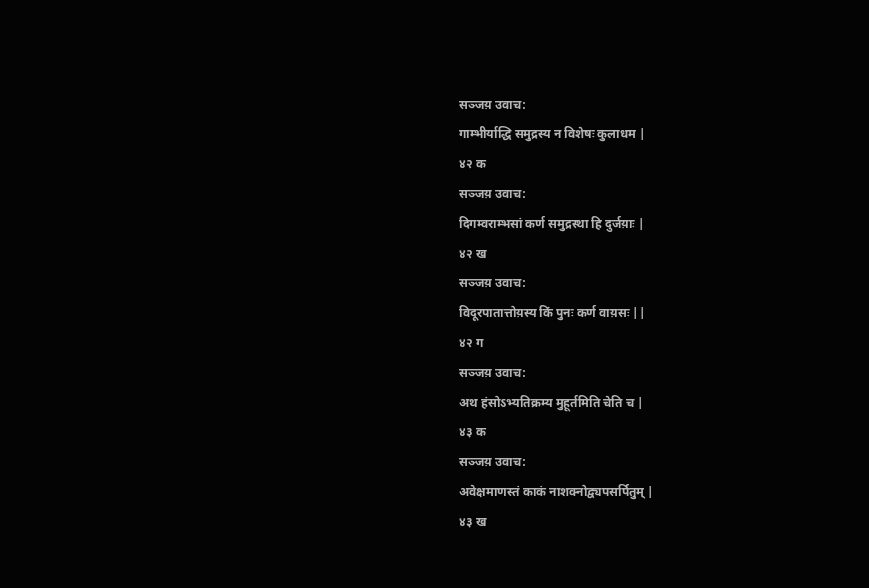सञ्जय़ उवाच:
गाम्भीर्याद्धि समुद्रस्य न विशेषः कुलाधम |
४२ क
सञ्जय़ उवाच:
दिगम्वराम्भसां कर्ण समुद्रस्था हि दुर्जय़ाः |
४२ ख
सञ्जय़ उवाच:
विदूरपातात्तोय़स्य किं पुनः कर्ण वाय़सः ||
४२ ग
सञ्जय़ उवाच:
अथ हंसोऽभ्यतिक्रम्य मुहूर्तमिति चेति च |
४३ क
सञ्जय़ उवाच:
अवेक्षमाणस्तं काकं नाशक्नोद्व्यपसर्पितुम् |
४३ ख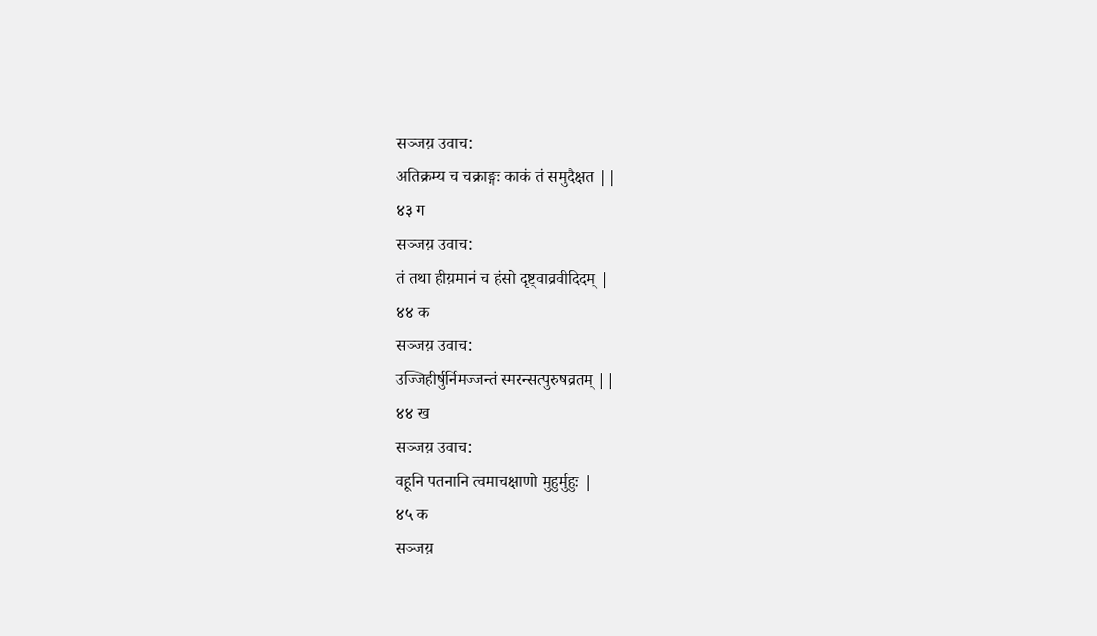सञ्जय़ उवाच:
अतिक्रम्य च चक्राङ्गः काकं तं समुदैक्षत ||
४३ ग
सञ्जय़ उवाच:
तं तथा हीय़मानं च हंसो दृष्ट्वाव्रवीदिदम् |
४४ क
सञ्जय़ उवाच:
उज्जिहीर्षुर्निमज्जन्तं स्मरन्सत्पुरुषव्रतम् ||
४४ ख
सञ्जय़ उवाच:
वहूनि पतनानि त्वमाचक्षाणो मुहुर्मुहुः |
४५ क
सञ्जय़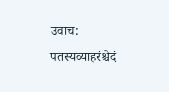उवाच:
पतस्यव्याहरंश्चेदं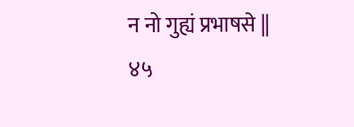न नो गुह्यं प्रभाषसे ||
४५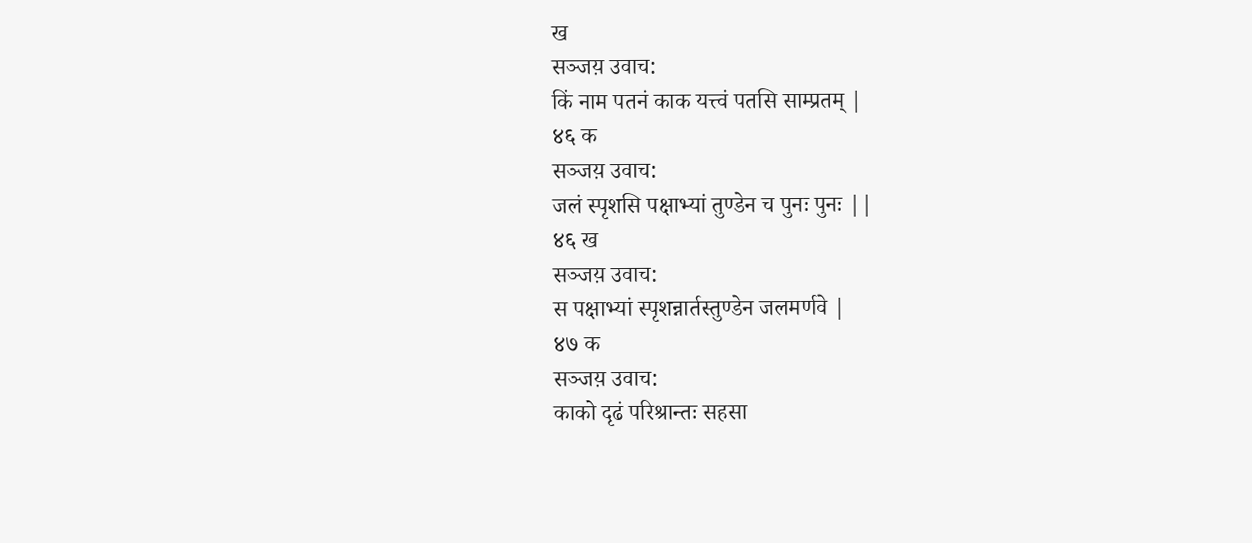ख
सञ्जय़ उवाच:
किं नाम पतनं काक यत्त्वं पतसि साम्प्रतम् |
४६ क
सञ्जय़ उवाच:
जलं स्पृशसि पक्षाभ्यां तुण्डेन च पुनः पुनः ||
४६ ख
सञ्जय़ उवाच:
स पक्षाभ्यां स्पृशन्नार्तस्तुण्डेन जलमर्णवे |
४७ क
सञ्जय़ उवाच:
काको दृढं परिश्रान्तः सहसा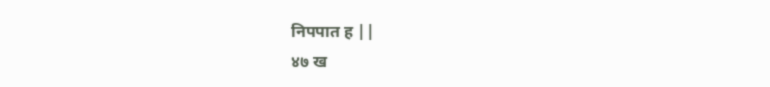निपपात ह ||
४७ ख